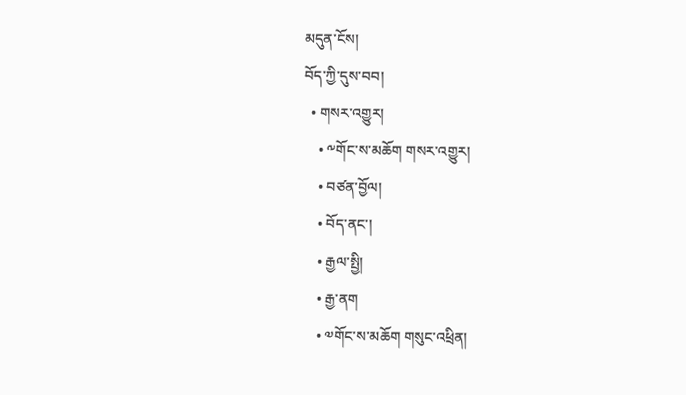མདུན་ངོས།
བོད་ཀྱི་དུས་བབ།
  • གསར་འགྱུར།
    • ༸གོང་ས་མཆོག གསར་འགྱུར།
    • བཙན་བྱོལ།
    • བོད་ནང་།
    • རྒྱལ་སྤྱི།
    • རྒྱ་ནག
    • ༧གོང་ས་མཆོག གསུང་འཕྲིན།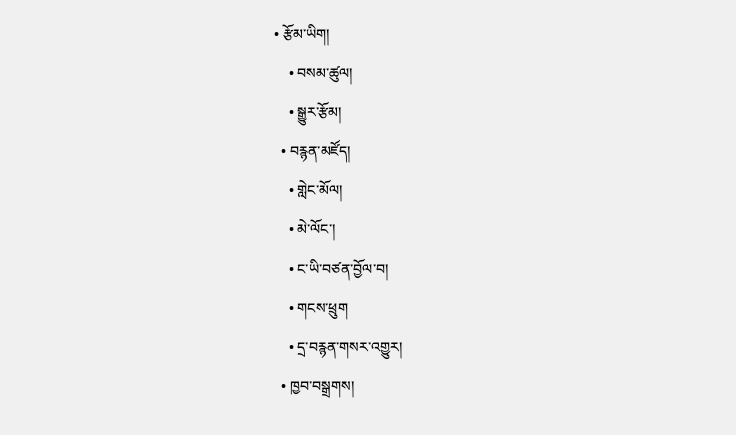• རྩོམ་ཡིག།
    • བསམ་ཚུལ།
    • སྒྱུར་རྩོམ།
  • བརྙན་མཛོད།
    • གླེང་མོལ།
    • མེ་ལོང་།
    • ང་ཡི་བཙན་བྱོལ་བ།
    • གངས་ཕྲུག
    • དྲ་བརྙན་གསར་འགྱུར།
  • ཁྱབ་བསྒྲགས།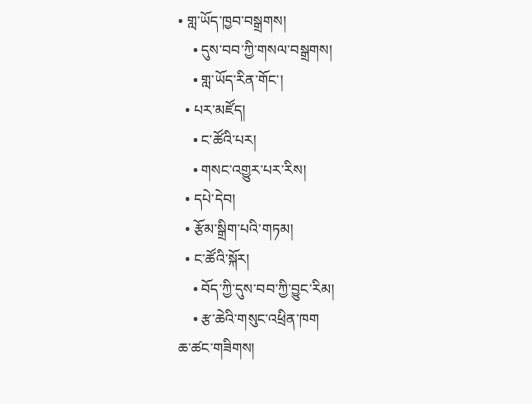• གླ་ཡོད་ཁྱབ་བསྒྲགས།
    • དུས་བབ་ཀྱི་གསལ་བསྒྲགས།
    • གླ་ཡོད་རིན་གོང་།
  • པར་མཛོད།
    • ང་ཚོའི་པར།
    • གསང་འགྱུར་པར་རིས།
  • དཔེ་དེབ།
  • རྩོམ་སྒྲིག་པའི་གཏམ།
  • ང་ཚོའི་སྐོར།
    • བོད་ཀྱི་དུས་བབ་ཀྱི་བྱུང་རིམ།
    • རྩ་ཆེའི་གསུང་འཕྲིན་ཁག
ཆ་ཚང་གཟིགས།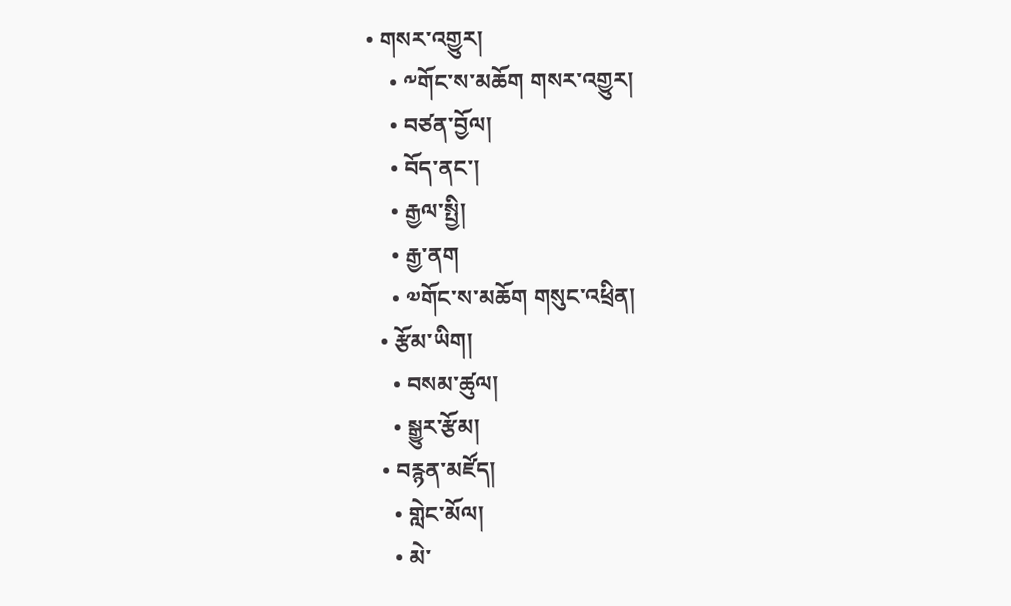• གསར་འགྱུར།
    • ༸གོང་ས་མཆོག གསར་འགྱུར།
    • བཙན་བྱོལ།
    • བོད་ནང་།
    • རྒྱལ་སྤྱི།
    • རྒྱ་ནག
    • ༧གོང་ས་མཆོག གསུང་འཕྲིན།
  • རྩོམ་ཡིག།
    • བསམ་ཚུལ།
    • སྒྱུར་རྩོམ།
  • བརྙན་མཛོད།
    • གླེང་མོལ།
    • མེ་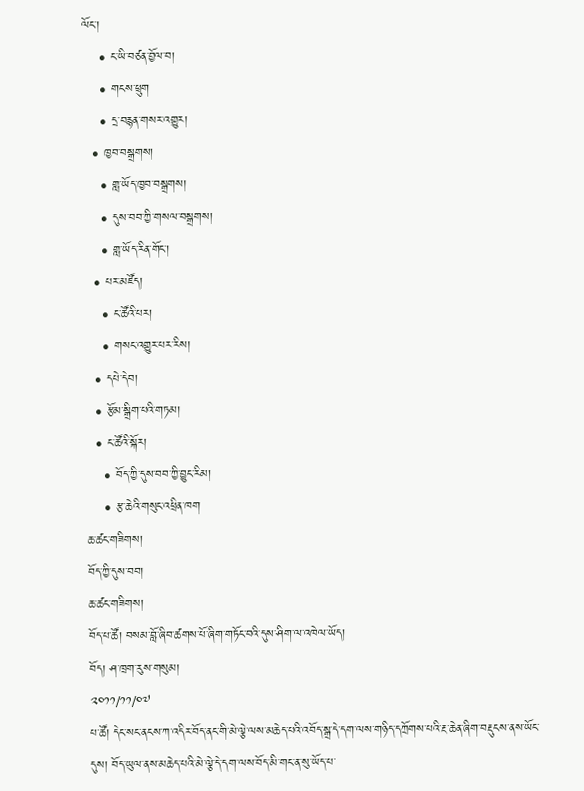ལོང་།
    • ང་ཡི་བཙན་བྱོལ་བ།
    • གངས་ཕྲུག
    • དྲ་བརྙན་གསར་འགྱུར།
  • ཁྱབ་བསྒྲགས།
    • གླ་ཡོད་ཁྱབ་བསྒྲགས།
    • དུས་བབ་ཀྱི་གསལ་བསྒྲགས།
    • གླ་ཡོད་རིན་གོང་།
  • པར་མཛོད།
    • ང་ཚོའི་པར།
    • གསང་འགྱུར་པར་རིས།
  • དཔེ་དེབ།
  • རྩོམ་སྒྲིག་པའི་གཏམ།
  • ང་ཚོའི་སྐོར།
    • བོད་ཀྱི་དུས་བབ་ཀྱི་བྱུང་རིམ།
    • རྩ་ཆེའི་གསུང་འཕྲིན་ཁག
ཆ་ཚང་གཟིགས།
བོད་ཀྱི་དུས་བབ།
ཆ་ཚང་གཟིགས།
བོད་པ་ཚོ། བསམ་བློ་ཞིབ་ཚགས་པོ་ཞིག་གཏོང་བའི་དུས་ཤིག་ལ་འཁེལ་ཡོད།
བོད། ཤ་ཁྲག་རུས་གསུམ།
༢༠༡༡/༡༡/༠༧
པ་ཚོ། དེང་སང་ནངས་ཀ་འདིར་བོད་ནང་གི་མེ་ལྕེ་ལས་མཆེད་པའི་འབོད་སྒྲ་དེ་དག་ལས་གཉིད་དཀྲོགས་པའི་རྔ་ཆེན་ཞིག་བརྡུངས་ནས་ཡོང་དུས། བོད་ཡུལ་ནས་མཆེད་པའི་མེ་ལྕེ་དེ་དག་ལས་བོད་མི་གང་ན་སུ་ཡོད་པ་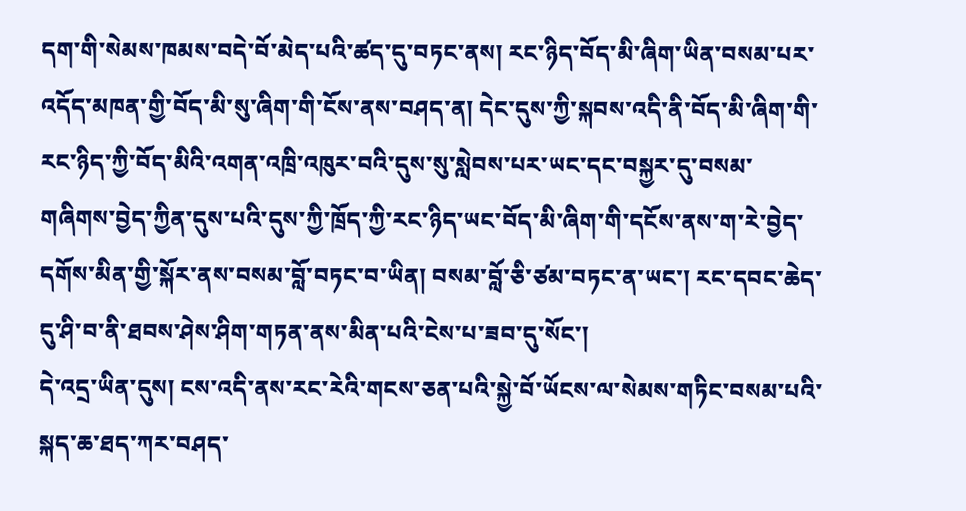དག་གི་སེམས་ཁམས་བདེ་བོ་མེད་པའི་ཚད་དུ་བཏང་ནས། རང་ཉིད་བོད་མི་ཞིག་ཡིན་བསམ་པར་འདོད་མཁན་གྱི་བོད་མི་སུ་ཞིག་གི་ངོས་ནས་བཤད་ན། དེང་དུས་ཀྱི་སྐབས་འདི་ནི་བོད་མི་ཞིག་གི་རང་ཉིད་ཀྱི་བོད་མིའི་འགན་འཁྲི་འཁུར་བའི་དུས་སུ་སླེབས་པར་ཡང་དང་བསྐྱར་དུ་བསམ་གཞིགས་བྱེད་ཀྱིན་དུས་པའི་དུས་ཀྱི་ཁྲོད་ཀྱི་རང་ཉིད་ཡང་བོད་མི་ཞིག་གི་དངོས་ནས་ག་རེ་བྱེད་དགོས་མིན་གྱི་སྐོར་ནས་བསམ་བློ་བཏང་བ་ཡིན། བསམ་བློ་ཅི་ཙམ་བཏང་ན་ཡང་། རང་དབང་ཆེད་དུ་ཤི་བ་ནི་ཐབས་ཤེས་ཤིག་གཏན་ནས་མིན་པའི་ངེས་པ་ཟབ་དུ་སོང་།
དེ་འདྲ་ཡིན་དུས། ངས་འདི་ནས་རང་རེའི་གངས་ཅན་པའི་སྐྱེ་བོ་ཡོངས་ལ་སེམས་གཏིང་བསམ་པའི་སྐད་ཆ་ཐད་ཀར་བཤད་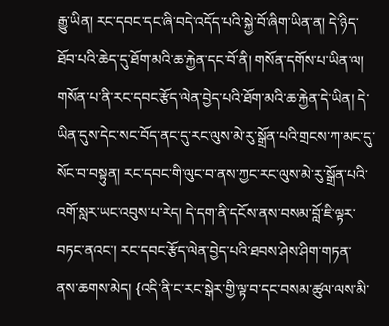རྒྱུ་ཡིན། རང་དབང་དང་ཞི་བདེ་འདོད་པའི་སྐྱེ་བོ་ཞིག་ཡིན་ན། དེ་ཉིད་ཐོབ་པའི་ཆེད་དུ་ཐོག་མའི་ཆ་རྐྱེན་དང་བོ་ནི། གསོན་དགོས་པ་ཡིན་ལ། གསོན་པ་ནི་རང་དབང་རྩོད་ལེན་བྱེད་པའི་ཐོག་མའི་ཆ་རྐྱེན་དེ་ཡིན། དེ་ཡིན་དུས་དེང་སང་བོད་ནང་དུ་རང་ལུས་མེ་རུ་སྒྲོན་པའི་གྲངས་ཀ་མང་དུ་སོང་བ་བསྟུན། རང་དབང་གི་ལུང་བ་ནས་ཀྱང་རང་ལུས་མེ་རུ་སྒྲོན་པའི་འགོ་སླར་ཡང་འབུས་པ་རེད། དེ་དག་ནི་དངོས་ནས་བསམ་བློ་ཇི་ལྟར་བཏང་ནའང་། རང་དབང་རྩོད་ལེན་བྱེད་པའི་ཐབས་ཤེས་ཤིག་གཏན་ནས་ཆགས་མེད། {འདི་ནི་ང་རང་སྒེར་གྱི་ལྟ་བ་དང་བསམ་ཚུལ་ལས་མི་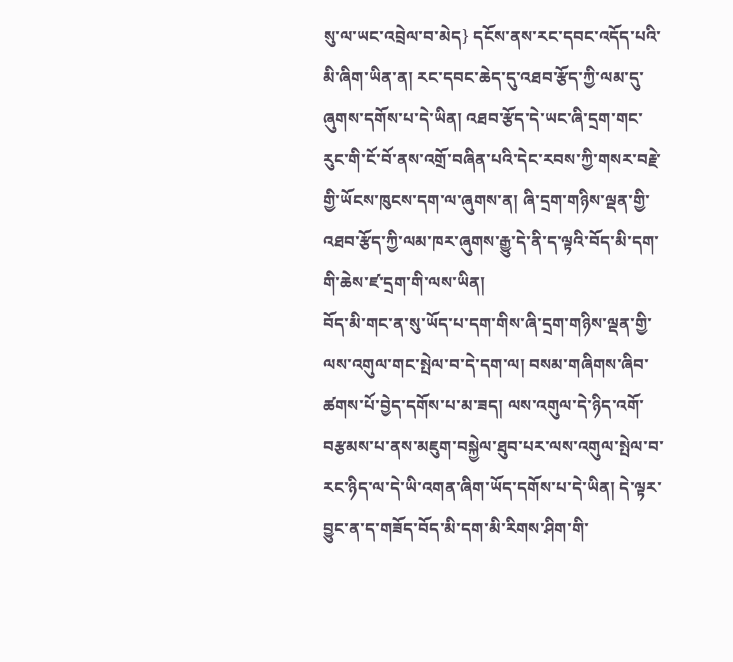སུ་ལ་ཡང་འབྲེལ་བ་མེད} དངོས་ནས་རང་དབང་འདོད་པའི་མི་ཞིག་ཡིན་ན། རང་དབང་ཆེད་དུ་འཐབ་རྩོད་ཀྱི་ལམ་དུ་ཞུགས་དགོས་པ་དེ་ཡིན། འཐབ་རྩོད་དེ་ཡང་ཞི་དྲག་གང་རུང་གི་ངོ་བོ་ནས་འགྲོ་བཞིན་པའི་དེང་རབས་ཀྱི་གསར་བརྗེ་གྱི་ཡོངས་ཁུངས་དག་ལ་ཞུགས་ན། ཞི་དྲག་གཉིས་ལྡན་གྱི་འཐབ་རྩོད་ཀྱི་ལམ་ཁར་ཞུགས་རྒྱུ་དེ་ནི་ད་ལྟའི་བོད་མི་དག་གི་ཆེས་ཛ་དྲག་གི་ལས་ཡིན།
བོད་མི་གང་ན་སུ་ཡོད་པ་དག་གིས་ཞི་དྲག་གཉིས་ལྡན་གྱི་ལས་འགུལ་གང་སྤེལ་བ་དེ་དག་ལ། བསམ་གཞིགས་ཞིབ་ཚགས་པོ་བྱེད་དགོས་པ་མ་ཟད། ལས་འགུལ་དེ་ཉིད་འགོ་བརྩམས་པ་ནས་མཇུག་བསྐྱེལ་ཐུབ་པར་ལས་འགུལ་སྤེལ་བ་རང་ཉིད་ལ་དེ་ཡི་འགན་ཞིག་ཡོད་དགོས་པ་དེ་ཡིན། དེ་ལྟར་བྱུང་ན་ད་གཟོད་བོད་མི་དག་མི་རིགས་ཤིག་གི་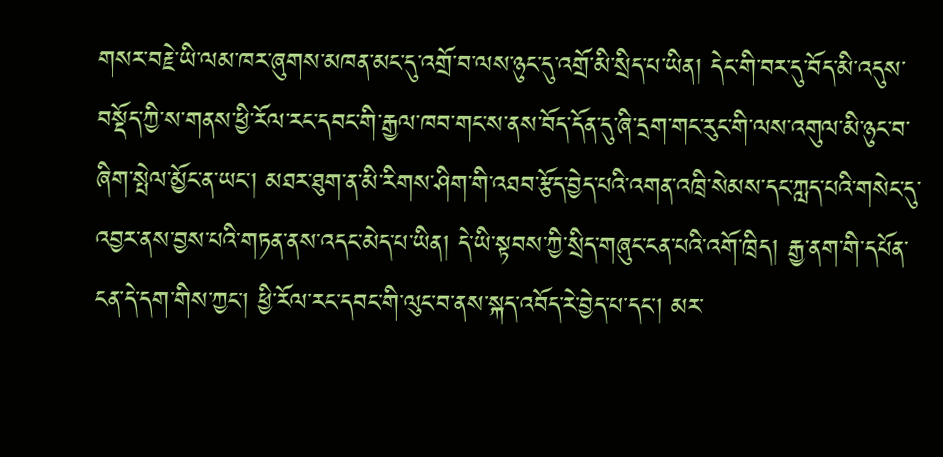གསར་བརྗེ་ཡི་ལམ་ཁར་ཞུགས་མཁན་མང་དུ་འགྲོ་བ་ལས་ཉུང་དུ་འགྲོ་མི་སྲིད་པ་ཡིན། དེང་གི་བར་དུ་བོད་མི་འདུས་བསྡོད་ཀྱི་ས་གནས་ཕྱི་རོལ་རང་དབང་གི་རྒྱལ་ཁབ་གང་ས་ནས་བོད་དོན་དུ་ཞི་དྲག་གང་རུང་གི་ལས་འགུལ་མི་ཉུང་བ་ཞིག་སྤེལ་མྱོང་ན་ཡང་། མཐར་ཐུག་ན་མི་རིགས་ཤིག་གི་འཐབ་རྩོད་བྱེད་པའི་འགན་འཁྲི་སེམས་དང་ཀླད་པའི་གསེང་དུ་འབྱར་ནས་བྱས་པའི་གཏན་ནས་འདང་མེད་པ་ཡིན། དེ་ཡི་སྟབས་ཀྱི་སྲིད་གཞུང་ངན་པའི་འགོ་ཁྲིད། རྒྱ་ནག་གི་དཔོན་ངན་དེ་དག་གིས་ཀྱང་། ཕྱི་རོལ་རང་དབང་གི་ལུང་བ་ནས་སྐད་འབོད་རེ་བྱེད་པ་དང་། མར་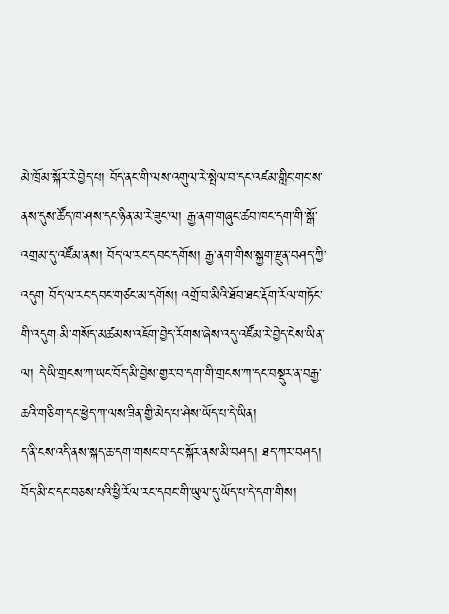མེ་ཁྲོམ་སྐོར་རེ་བྱེད་པ། བོད་ནང་གི་ལས་འགུལ་རེ་སྤེལ་བ་དང་འཛམ་གླིང་གང་ས་ནས་དུས་ཚོད་ཁ་ཤས་དང་ཉིན་མ་རེ་ཟུང་ལ། རྒྱ་ནག་གཞུང་ཚབ་ཁང་དག་གི་སྒོ་འགྲམ་དུ་འཛོམ་ནས། བོད་ལ་རང་དབང་དགོས། རྒྱ་ནག་གིས་སྐྱག་རྫུན་བཤད་ཀྱི་འདུག བོད་ལ་རང་དབང་གཙང་མ་དགོས། འགྲོ་བ་མིའི་ཐོབ་ཐང་རྡོག་རོལ་གཏོང་གི་འདུག མི་གསོད་མཚམས་འཇོག་བྱེད་རོགས་ཞེས་འདུ་འཛོམ་རེ་བྱེད་ངེས་ཡིན་ལ། དེ་ཡི་གྲངས་ཀ་ཡང་བོད་མི་བྱེས་གྱར་བ་དག་གི་གྲངས་ཀ་དང་བསྡུར་ན་བརྒྱ་ཆའི་གཅིག་དང་ཕྱེད་ཀ་ལས་ཟིན་གྱི་མེད་པ་ཤེས་ཡོད་པ་དེ་ཡིན།
ད་ནི་ངས་འདི་ནས་སྐད་ཆ་དག་གསང་བ་དང་སྐོར་ནས་མི་བཤད། ཐད་ཀར་བཤད། བོད་མི་ང་དང་བཅས་པའི་ཕྱི་རོལ་རང་དབང་གི་ཡུལ་དུ་ཡོད་པ་དེ་དག་གིས།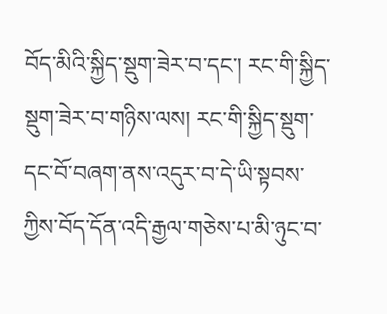བོད་མིའི་སྐྱིད་སྡུག་ཟེར་བ་དང་། རང་གི་སྐྱིད་སྡུག་ཟེར་བ་གཉིས་ལས། རང་གི་སྐྱིད་སྡུག་དང་བོ་བཞག་ནས་འདུར་བ་དེ་ཡི་སྟབས་ཀྱིས་བོད་དོན་འདི་རྒྱལ་གཅེས་པ་མི་ཉུང་བ་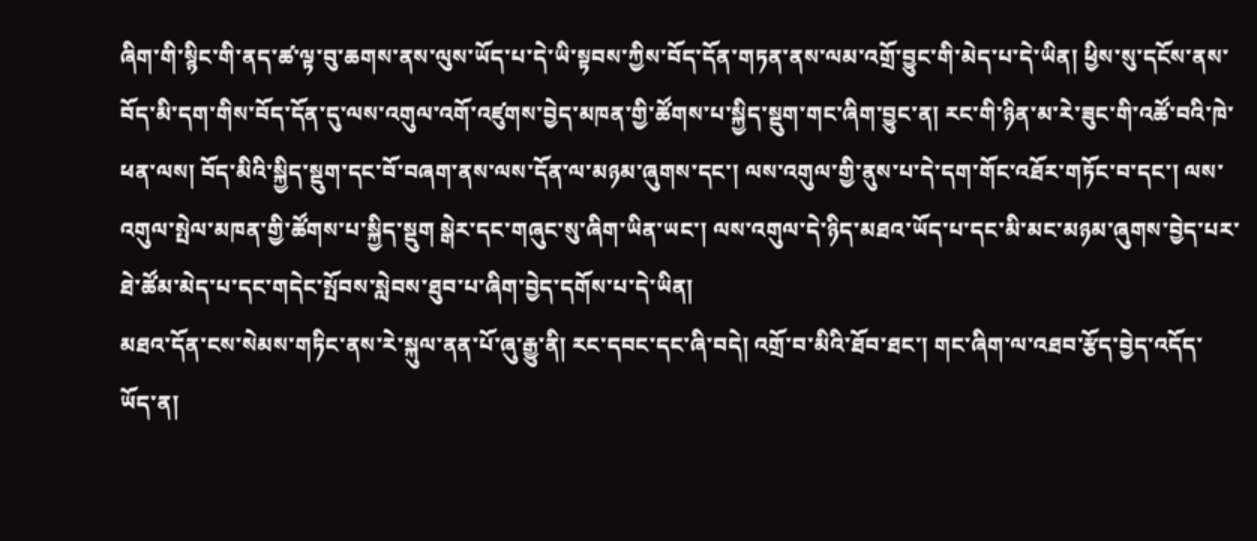ཞིག་གི་སྙིང་གི་ནད་ཚ་ལྟ་བུ་ཆགས་ནས་ལུས་ཡོད་པ་དེ་ཡི་སྟབས་ཀྱིས་བོད་དོན་གཏན་ནས་ལམ་འགྲོ་བྱུང་གི་མེད་པ་དེ་ཡིན། ཕྱིས་སུ་དངོས་ནས་བོད་མི་དག་གིས་བོད་དོན་དུ་ལས་འགུལ་འགོ་འཛུགས་བྱེད་མཁན་གྱི་ཚོགས་པ་སྐྱིད་སྡུག་གང་ཞིག་བྱུང་ན། རང་གི་ཉིན་མ་རེ་ཟུང་གི་འཚོ་བའི་ཁེ་ཕན་ལས། བོད་མིའི་སྐྱིད་སྡུག་དང་བོ་བཞག་ནས་ལས་དོན་ལ་མཉམ་ཞུགས་དང་། ལས་འགུལ་གྱི་ནུས་པ་དེ་དག་གོང་འཐོར་གཏོང་བ་དང་། ལས་འགུལ་སྤེལ་མཁན་གྱི་ཚོགས་པ་སྐྱིད་སྡུག སྒེར་དང་གཞུང་སུ་ཞིག་ཡིན་ཡང་། ལས་འགུལ་དེ་ཉིད་མཐའ་ཡོད་པ་དང་མི་མང་མཉམ་ཞུགས་བྱེད་པར་ཐེ་ཚོམ་མེད་པ་དང་གདེང་སྤོབས་སླེབས་ཐུབ་པ་ཞིག་བྱེད་དགོས་པ་དེ་ཡིན།
མཐའ་དོན་ངས་སེམས་གཏིང་ནས་རེ་སྐུལ་ནན་པོ་ཞུ་རྒྱུ་ནི། རང་དབང་དང་ཞི་བདེ། འགྲོ་བ་མིའི་ཐོབ་ཐང་། གང་ཞིག་ལ་འཐབ་རྩོད་བྱེད་འདོད་ཡོད་ན།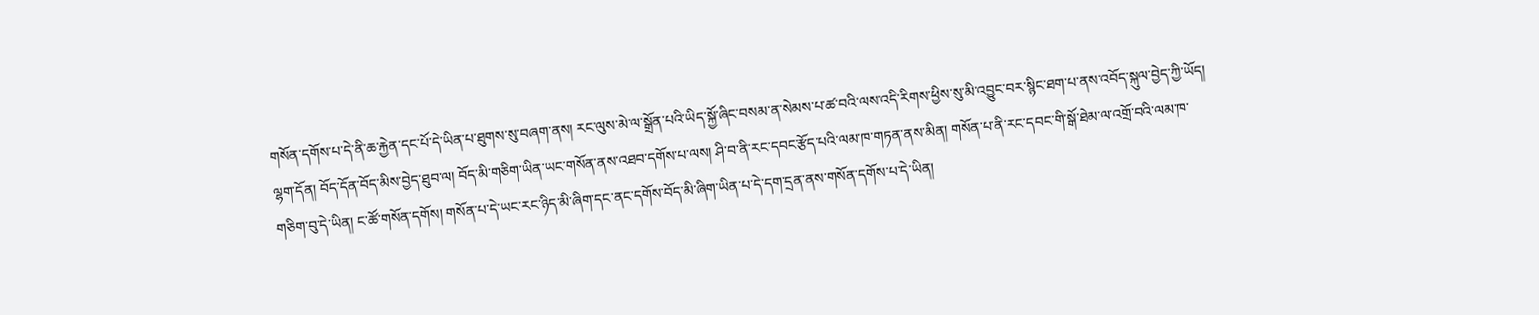གསོན་དགོས་པ་དེ་ནི་ཆ་རྐྱེན་དང་པོ་དེ་ཡིན་པ་ཐུགས་སུ་བཞག་ནས། རང་ལུས་མེ་ལ་སྒྲོན་པའི་ཡིད་སྐྱོ་ཞིང་བསམ་ན་སེམས་པ་ཚ་བའི་ལས་འདི་རིགས་ཕྱིས་སུ་མི་འབྱུང་བར་སྙིང་ཐག་པ་ནས་འབོད་སྐུལ་བྱེད་ཀྱི་ཡོད། ལྷག་དོན། བོད་དོན་བོད་མིས་བྱེད་ཐུབ་ལ། བོད་མི་གཅིག་ཡིན་ཡང་གསོན་ནས་འཐབ་དགོས་པ་ལས། ཤི་བ་ནི་རང་དབང་རྩོད་པའི་ལམ་ཁ་གཏན་ནས་མིན། གསོན་པ་ནི་རང་དབང་གི་སྒོ་ཐེམ་ལ་འགྲོ་བའི་ལམ་ཁ་གཅིག་བུ་དེ་ཡིན། ང་ཚོ་གསོན་དགོས། གསོན་པ་དེ་ཡང་རང་ཉིད་མི་ཞིག་དང་ནང་དགོས་བོད་མི་ཞིག་ཡིན་པ་དེ་དག་དྲན་ནས་གསོན་དགོས་པ་དེ་ཡིན།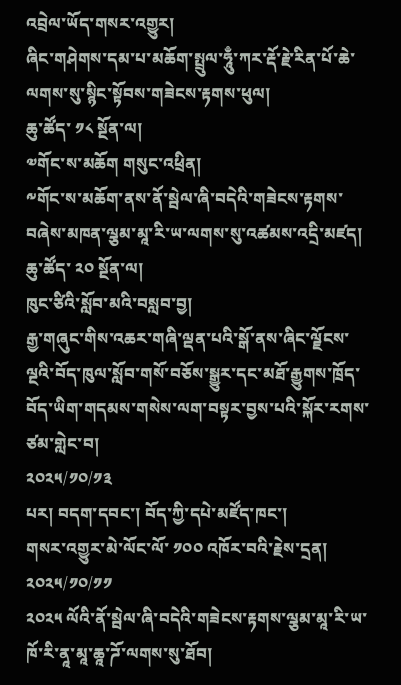འབྲེལ་ཡོད་གསར་འགྱུར།
ཞིང་གཤེགས་དམ་པ་མཆོག་སྤྲུལ་ཧཱུྃ་ཀར་རྡོ་རྗེ་རིན་པོ་ཆེ་ལགས་སུ་སྙིང་སྟོབས་གཟེངས་རྟགས་ཕུལ།
ཆུ་ཚོད་ ༡༨ སྔོན་ལ།
༧གོང་ས་མཆོག གསུང་འཕྲིན།
༸གོང་ས་མཆོག་ནས་ནོ་སྦེལ་ཞི་བདེའི་གཟེངས་རྟགས་བཞེས་མཁན་ལྕམ་མཱ་རི་ཡ་ལགས་སུ་འཚམས་འདྲི་མཛད།
ཆུ་ཚོད་ ༢༠ སྔོན་ལ།
ཁུང་ཙིའི་སློབ་མའི་བསླབ་བྱ།
རྒྱ་གཞུང་གིས་འཆར་གཞི་ལྡན་པའི་སྒོ་ནས་ཞིང་ལྗོངས་ལྔའི་བོད་ཁུལ་སློབ་གསོ་བཅོས་སྒྱུར་དང་མཐོ་རྒྱུགས་ཁྲོད་བོད་ཡིག་གདམས་གསེས་ལག་བསྟར་བྱས་པའི་སྐོར་རགས་ཙམ་གླེང་བ།
༢༠༢༥/༡༠/༡༣
པར། བདག་དབང་། བོད་ཀྱི་དཔེ་མཛོད་ཁང་།
གསར་འགྱུར་མེ་ལོང་ལོ་ ༡༠༠ འཁོར་བའི་རྗེས་དྲན།
༢༠༢༥/༡༠/༡༡
༢༠༢༥ ལོའི་ནོ་སྦེལ་ཞི་བདེའི་གཟེངས་རྟགས་ལྕམ་མཱ་རི་ཡ་ཁོ་རི་ནཱ་མཱ་ཆཱ་ཌོ་ལགས་སུ་ཐོབ།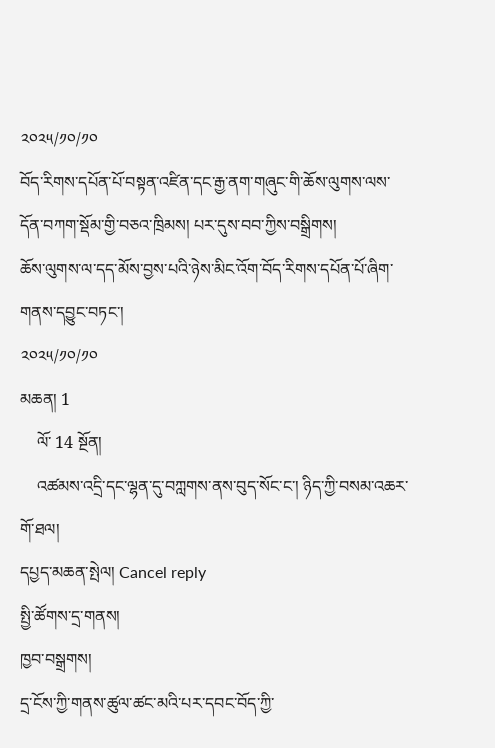༢༠༢༥/༡༠/༡༠
བོད་རིགས་དཔོན་པོ་བསྟན་འཛིན་དང་རྒྱ་ནག་གཞུང་གི་ཆོས་ལུགས་ལས་དོན་བཀག་སྡོམ་གྱི་བཅའ་ཁྲིམས། པར་དུས་བབ་ཀྱིས་བསྒྲིགས།
ཆོས་ལུགས་ལ་དད་མོས་བྱས་པའི་ཉེས་མིང་འོག་བོད་རིགས་དཔོན་པོ་ཞིག་གནས་དབྱུང་བཏང་།
༢༠༢༥/༡༠/༡༠
མཆན། 1
    ལོ་ 14 སྔོན།
    འཚམས་འདྲི་དང་ལྷན་དུ་བཀླགས་ནས་བུད་སོང་ང་། ཉིད་ཀྱི་བསམ་འཆར་གོ་ཐལ།
དཔྱད་མཆན་སྤེལ། Cancel reply
སྤྱི་ཚོགས་དྲ་གནས།
ཁྱབ་བསྒྲགས།
དྲ་ངོས་ཀྱི་གནས་ཚུལ་ཚང་མའི་པར་དབང་བོད་ཀྱི་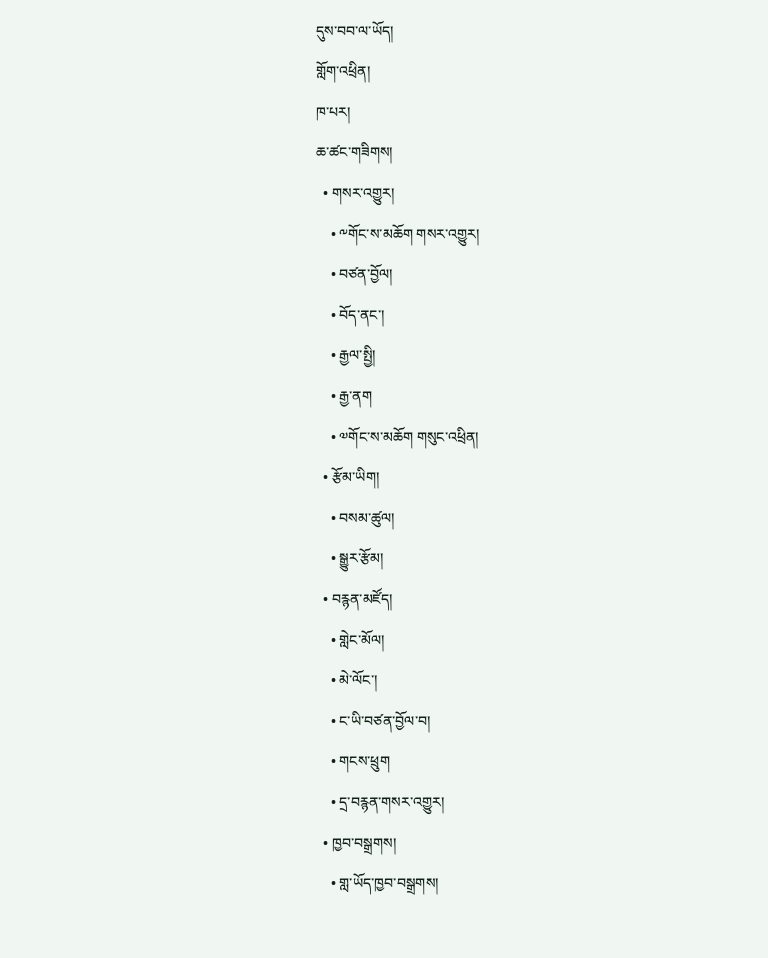དུས་བབ་ལ་ཡོད།
གློག་འཕྲིན།
ཁ་པར།
ཆ་ཚང་གཟིགས།
  • གསར་འགྱུར།
    • ༸གོང་ས་མཆོག གསར་འགྱུར།
    • བཙན་བྱོལ།
    • བོད་ནང་།
    • རྒྱལ་སྤྱི།
    • རྒྱ་ནག
    • ༧གོང་ས་མཆོག གསུང་འཕྲིན།
  • རྩོམ་ཡིག།
    • བསམ་ཚུལ།
    • སྒྱུར་རྩོམ།
  • བརྙན་མཛོད།
    • གླེང་མོལ།
    • མེ་ལོང་།
    • ང་ཡི་བཙན་བྱོལ་བ།
    • གངས་ཕྲུག
    • དྲ་བརྙན་གསར་འགྱུར།
  • ཁྱབ་བསྒྲགས།
    • གླ་ཡོད་ཁྱབ་བསྒྲགས།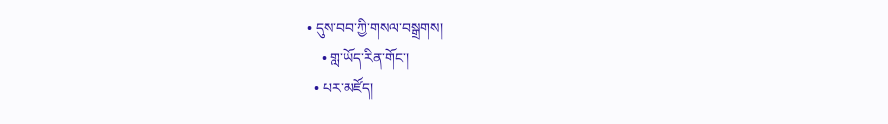• དུས་བབ་ཀྱི་གསལ་བསྒྲགས།
    • གླ་ཡོད་རིན་གོང་།
  • པར་མཛོད།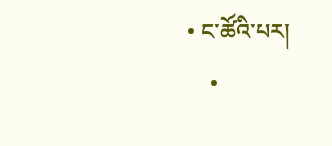• ང་ཚོའི་པར།
    •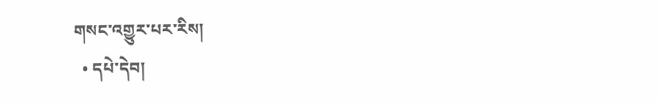གསང་འགྱུར་པར་རིས།
  • དཔེ་དེབ།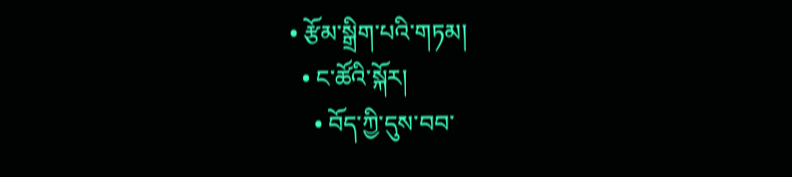• རྩོམ་སྒྲིག་པའི་གཏམ།
  • ང་ཚོའི་སྐོར།
    • བོད་ཀྱི་དུས་བབ་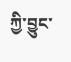ཀྱི་བྱུང་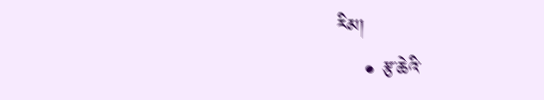རིམ།
    • རྩ་ཆེའི་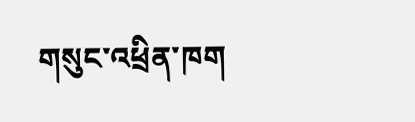གསུང་འཕྲིན་ཁག